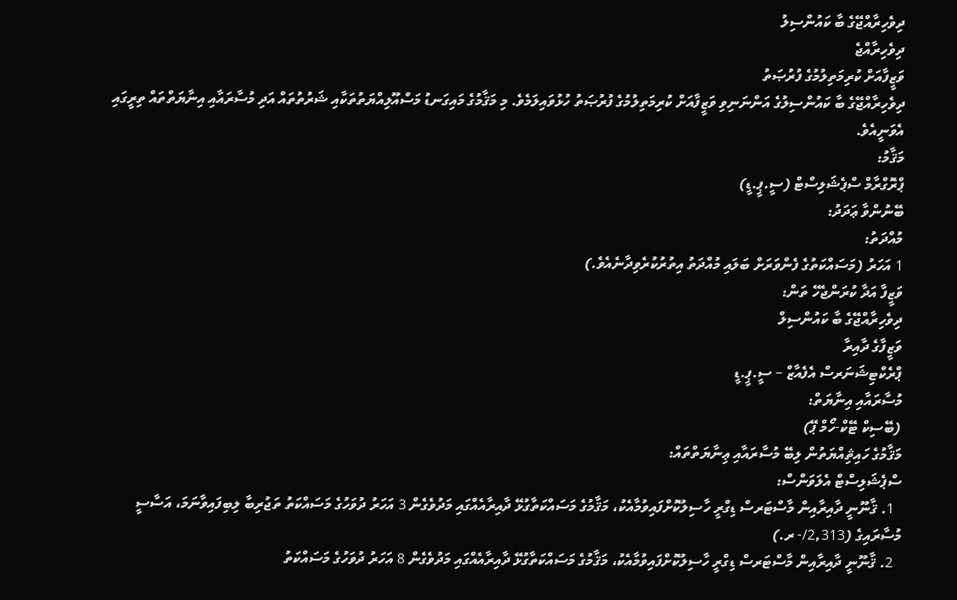ދިވެހިރާއްޖޭގެ ބާ ކައުންސިލު
ދިވެހިރާއްޖެ
ވަޒީފާއަށް ކުރިމަތިލުމުގެ ފުރުޞަތު
ދިވެހިރާއްޖޭގެ ބާ ކައުންސިލުގެ އަންނަނިވި ވަޒީފާއަށް ކުރިމަތިލުމުގެ ފުރުޞަތު ހުޅުވައިލަމެވެ. މި މަޤާމުގެ މައިގަނޑު މަސްއޫލިއްޔަތުތަކާއި ޝަރުތުތައް އަދި މުސާރައާއި އިނާޔަތްތައް ތިރީގައި އެވަނީއެވެ.
މަޤާމު:
ޕްރޮގްރާމް ސްޕެޝަލިސްޓް (ސީ.ޕީ.ޑީ)
ބޭނުންވާ ޢަދަދު:
މުއްދަތު:
1 އަހަރު (މަސައްކަތުގެ ފެންވަރަށް ބަލައި މުއްދަތު އިތުރުކުރެވިދާނެއެވެ.)
ވަޒީފާ އަދާ ކުރަންޖެހޭ ތަން:
ދިވެހިރާއްޖޭގެ ބާ ކައުންސިލް
ވަޒީފާގެ ދާއިރާ
ޕްރެކްޓިޝަނަރސް އެފެއާޒް – ސީ.ޕީ.ޑީ
މުސާރައާއި އިނާޔަތް:
(ބޭސިކް ޓޭކް-ހޯމް ޕޭ)
މަޤާމުގެ ހައިޘިއްޔަތުން ލިބޭ މުސާރައާއި ޢިނާޔަތްތައް:
ސްޕެޝަލިސްޓް އެލަވަންސް:
  1. ޤާނޫނީ ދާއިރާއިން މާސްޓަރސް ޑިގްރީ ހާސިލުކޮށްފައިވުމާއެކު، މަޤާމުގެ މަސައްކަތާގުޅޭ ދާއިރާއެއްގައި މަދުވެގެން 3 އަހަރު ދުވަހުގެ މަސައްކަތު ތަޖުރިބާ ލިބިފައިވާނަމަ، އަސާސީ މުސާރައިގެ (2,313/- ރ.)
  2. ޤާނޫނީ ދާއިރާއިން މާސްޓަރސް ޑިގްރީ ހާސިލުކޮށްފައިވުމާއެކު، މަޤާމުގެ މަސައްކަތާގުޅޭ ދާއިރާއެއްގައި މަދުވެގެން 8 އަހަރު ދުވަހުގެ މަސައްކަތު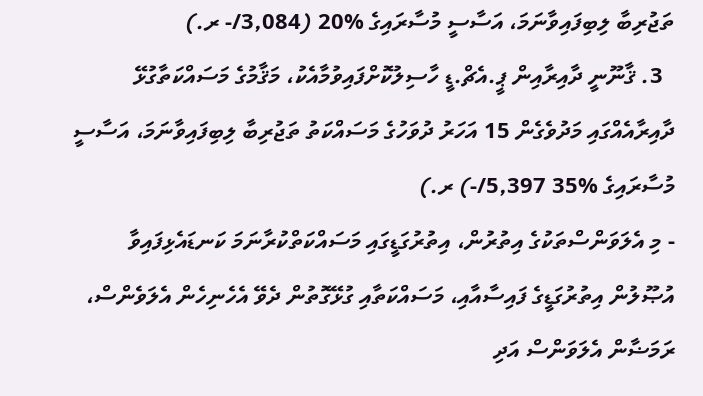ތަޖުރިބާ ލިބިފައިވާނަމަ، އަސާސީ މުސާރައިގެ %20 (3,084/- ރ.)
  3. ޤާނޫނީ ދާއިރާއިން ޕީ.އެޗް.ޑީ ހާސިލުކޮށްފައިވުމާއެކު، މަޤާމުގެ މަސައްކަތާގުޅޭ ދާއިރާއެއްގައި މަދުވެގެން 15 އަހަރު ދުވަހުގެ މަސައްކަތު ތަޖުރިބާ ލިބިފައިވާނަމަ، އަސާސީ މުސާރައިގެ %35 5,397/-) ރ.)
- މި އެލަވަންސްތަކުގެ އިތުރުން، އިތުރުގަޑީގައި މަސައްކަތްކުރާނަމަ ކަނޑައެޅިފައިވާ އުޞޫލުން އިތުރުގަޑީގެ ފައިސާއާއި، މަސައްކަތާއި ގުޅޭގޮތުން ދެވޭ އެހެނިހެން އެލަވެންސް، ރަމަޟާން އެލަވަންސް އަދި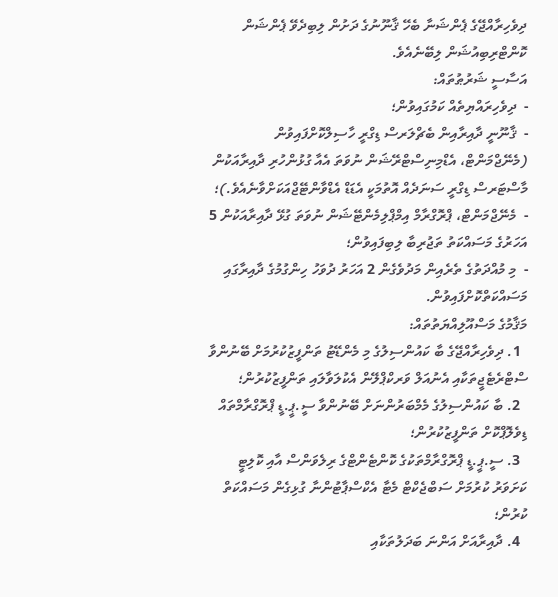ދިވެހިރާއްޖޭގެ ޕެންޝަނާ ބެހޭ ޤާނޫނުގެ ދަށުން ލިބިދެވޭ ޕެންޝަން ކޮންޓްރިބިއުޝަން ލިބޭނެއެވެ.
އަސާސީ ޝަރުޠުތައް:
-  ދިވެހިރައްޔިތެއް ކަމުގައިވުން؛
-  ޤާނޫނީ ދާއިރާއިން ބެޗްލަރސް ޑިގްރީ ހާސިލްކޮށްފައިވުން (މެނޭޖްމަންޓް، އެޑްމިނިސްޓްރޭޝަން ނުވަތަ އެއާ ގުޅުންހުރި ދާއިރާއަކުން މާސްޓަރސް ޑިގްރީ ސަނަދެއް އޮތުމަކީ އެޑަޑް އެޑްވާންޓޭޖްއަކަށްވާނެއެވެ.)؛
-  މެނޭޖްމަންޓް، ޕްރޮގްރާމް އިމްޕްލިމެންޓޭޝަން ނުވަތަ ގުޅޭ ދާއިރާއަކުން 5 އަހަރުގެ މަސައްކަތު ތަޖުރިބާ ލިބިފައިވުން؛
-  މި މުއްދަތުގެ ތެރެއިން މަދުވެގެން 2 އަހަރު ދުވަހު ހިންގުމުގެ ދާއިރާގައި މަސައްކަތްކޮށްފައިވުން.
މަޤާމުގެ މަސްއޫލިއްޔަތުތައް:
  1. ދިވެހިރާއްޖޭގެ ބާ ކައުންސިލުގެ މި މެންޑޭޓު ތަންފީޒުކުރުމަށް ބޭނުންވާ ސްޓްރެޓެޖީތަކާއި އެނުއަލް ވަރކްޕްލޭން އެކުލަވާލައި ތަންފީޒުކުރުން؛
  2. ބާ ކައުންސިލުގެ މެމްބަރުންނަށް ބޭނުންވާ ސީ.ޕީ.ޑީ ޕްރޮގްރާމްތައް ޑިވެލޮޕްކޮށް ތަންފީޒުކުރުން؛
  3. ސީ.ޕީ.ޑީ ޕްރޮގްރާމްތަކުގެ ކޮންޓެންޓްގެ ރިލެވަންސް އާއި ކޮލިޓީ ކަށަވަރު ކުރުމަށް ސަބްޖެކްޓް މެޓާ އެކްސްޕާޓުންނާ ގުޅިގެން މަސައްކަތް ކުރުން؛
  4. ދާއިރާއަށް އަންނަ ބަދަލުތަކާއި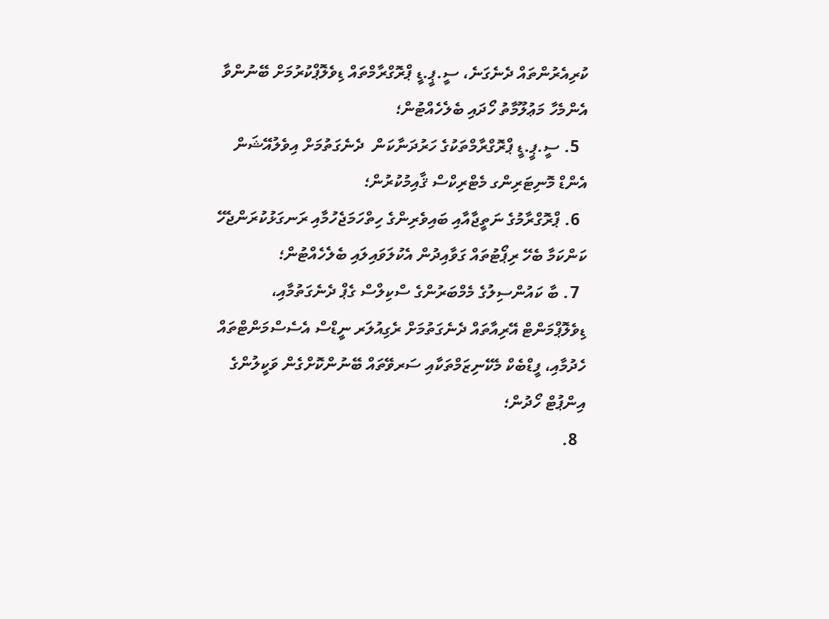ކުރިއެރުންތައް ދެނެގަނެ، ސީ.ޕީ.ޑީ ޕްރޮގްރާމްތައް ޑިވެލޮޕްކުރުމަށް ބޭނުންވާ އެންމެހާ މަޢުލޫމާތު ހޯދައި ބެލެހެއްޓުން؛
  5. ސީ.ޕީ.ޑީ ޕްރޮގްރާމްތަކުގެ ހަރުދަނާކަން  ދެނެގަތުމަށް އިވެލުއޭޝަން އެންޑް މޮނިޓަރިންގ މެޓްރިކްސް ޤާއިމުކުރުން؛
  6. ޕްރޮގްރާމުގެ ނަތީޖާއާއި ބައިވެރިންގެ ހިތްހަމަޖެހުމާއި ރަނގަޅުކުރަންޖެހޭ ކަންކަމާ ބެހޭ ރިޕޯޓުތައް ގަވާއިދުން އެކުލަވައިލައި ބެލެހެއްޓުން؛
  7. ބާ ކައުންސިލުގެ މެމްބަރުންގެ ސްކިލްސް ގެޕް ދެނެގަތުމާއި، ޑިވެލޮޕްމަންޓް އޭރިއާތައް ދެނެގަތުމަށް ރެގިއުލަރ ނީޑްސް އެސެސްމަންޓްތައް ހެދުމާއި، ފީޑްބެކް މެކޭނިޒަމްތަކާއި ސަރވޭތައް ބޭނުންކޮށްގެން ވަކީލުންގެ އިންޕުޓް ހޯދުން؛
  8.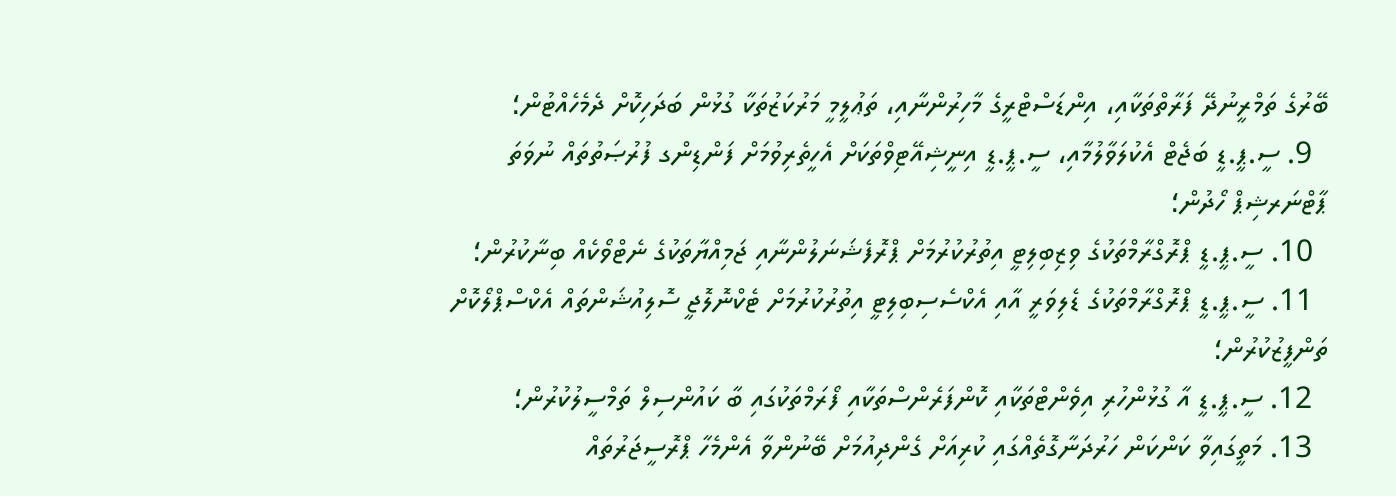ބޭރުގެ ތަމްރީނުދޭ ފަރާތްތަކާއި، އިންޑަސްޓްރީގެ މާހިރުންނާއި، ތަޢުލީމީ މަރުކަޒުތަކާ ގުޅުން ބަދަހިކޮށް ދެމެހެއްޓުން؛
  9. ސީ.ޕީ.ޑީ ބަޖެޓް އެކުލަވާލުމާއި، ސީ.ޕީ.ޑީ އިނީޝިއޭޓިވްތަކަށް އެހީތެރިވުމަށް ފަންޑިންގ ފުރުޞަތުތައް ނުވަތަ ޕާޓްނަރޝިޕް ހޯދުން؛
  10. ސީ.ޕީ.ޑީ ޕްރޮގްރާމްތަކުގެ ވިޒިބިލިޓީ އިތުރުކުރުމަށް ޕްރޮފެޝަނަލުންނާއި ޖަމިއްޔާތަކުގެ ނެޓްވޯކެއް ބިނާކުރުން؛
  11. ސީ.ޕީ.ޑީ ޕްރޮގްރާމްތަކުގެ ޑެލިވަރީ އާއި އެކްސެސިބިލިޓީ އިތުރުކުރުމަށް ޓެކްނޮލޮޖީ ސޮލިއުޝަންތައް އެކްސްޕްލޯކޮށް ތަންފީޒުކުރުން؛
  12. ސީ.ޕީ.ޑީ އާ ގުޅުންހުރި އިވެންޓްތަކާއި ކޮންފަރެންސްތަކާއި ފޯރަމްތަކުގައި ބާ ކައުންސިލް ތަމްސީލުކުރުން؛
  13. މަތީގައިވާ ކަންކަން ހަރުދަނާގޮތެއްގައި ކުރިއަށް ގެންދިއުމަށް ބޭނުންވާ އެންމެހާ ޕްރޮސީޖަރުތައް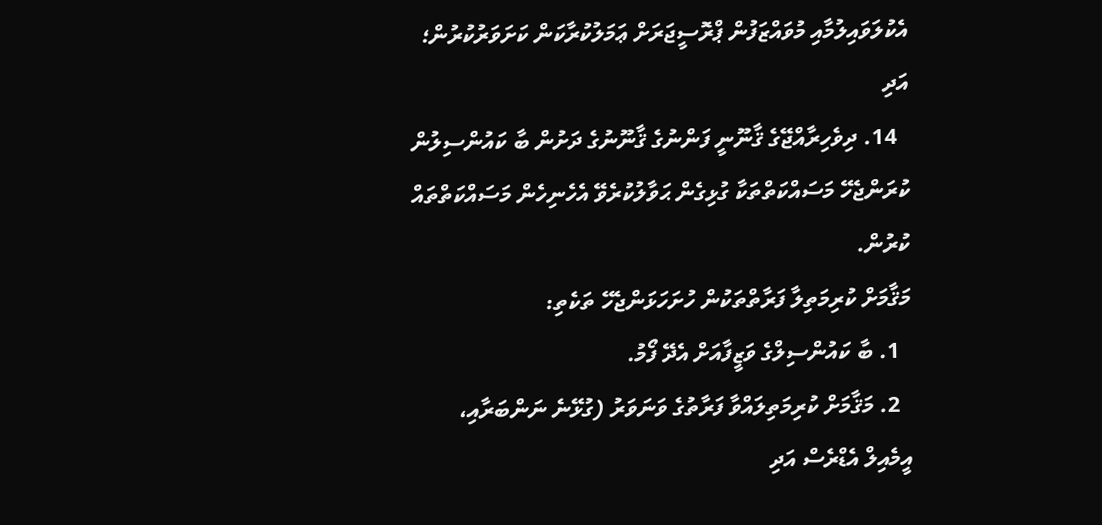އެކުލަވައިލުމާއި މުވައްޒަފުން ޕްރޮސީޖަރަށް ޢަމަލުކުރާކަން ކަށަވަރުކުރުން؛ އަދި
  14. ދިވެހިރާއްޖޭގެ ޤާނޫނީ ފަންނުގެ ޤާނޫނުގެ ދަށުން ބާ ކައުންސިލުން ކުރަންޖެހޭ މަސައްކަތްތަކާ ގުޅިގެން ޙަވާލުކުރެވޭ އެހެނިހެން މަސައްކަތްތައް ކުރުން.
މަޤާމަށް ކުރިމަތިލާ ފަރާތްތަކުން ހުށަހަޅަންޖެހޭ ތަކެތި:
  1. ބާ ކައުންސިލްގެ ވަޒީފާއަށް އެދޭ ފޯމު.
  2. މަޤާމަށް ކުރިމަތިލައްވާ ފަރާތުގެ ވަނަވަރު (ގުޅޭނެ ނަންބަރާއި، އީމެއިލް އެޑްރެސް އަދި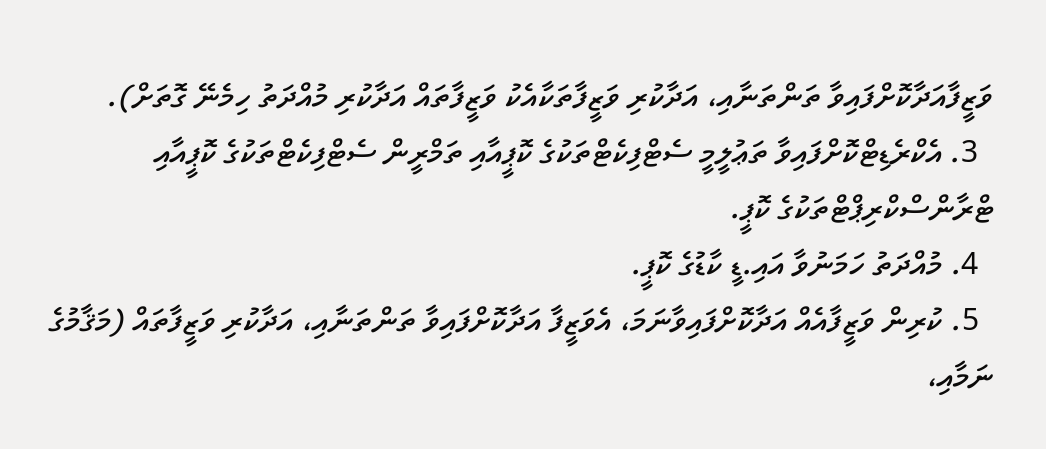ވަޒީފާއަދާކޮށްފައިވާ ތަންތަނާއި، އަދާކުރި ވަޒީފާތަކާއެކު ވަޒީފާތައް އަދާކުރި މުއްދަތު ހިމެނޭ ގޮތަށް).
  3. އެކްރެޑިޓްކޮށްފައިވާ ތަޢުލީމީ ސެޓްފިކެޓްތަކުގެ ކޮޕީއާއި ތަމްރީން ސެޓްފިކެޓްތަކުގެ ކޮޕީއާއި ޓްރާންސްކްރިޕްޓްތަކުގެ ކޮޕީ.
  4. މުއްދަތު ހަމަނުވާ އައި.ޑީ ކާޑުގެ ކޮޕީ.
  5. ކުރިން ވަޒީފާއެއް އަދާކޮށްފައިވާނަމަ، އެވަޒީފާ އަދާކޮށްފައިވާ ތަންތަނާއި، އަދާކުރި ވަޒީފާތައް (މަޤާމުގެ ނަމާއި،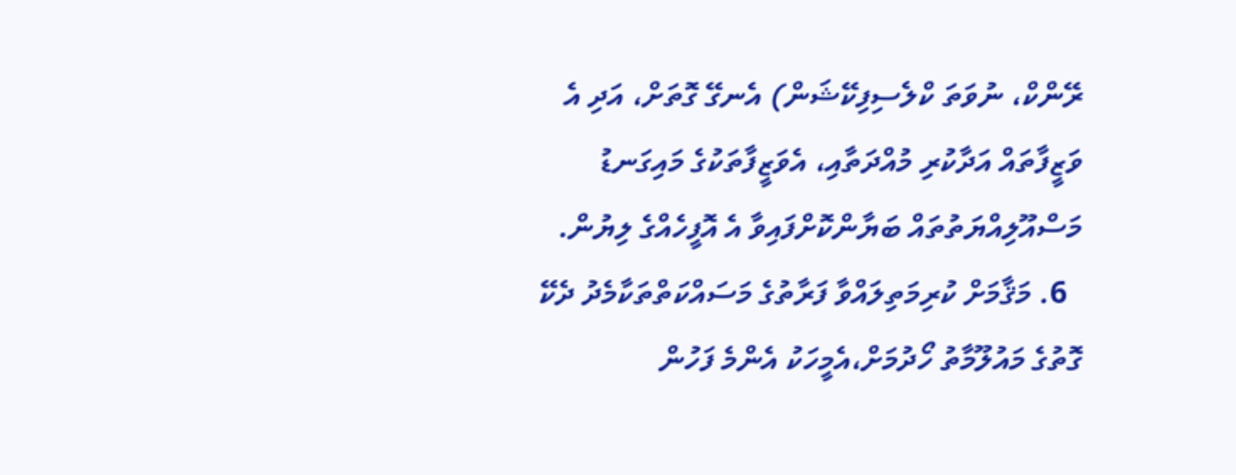ރޭންކް، ނުވަތަ ކްލެސިފިކޭޝަން) އެނގޭ ގޮތަށް، އަދި އެ ވަޒީފާތައް އަދާކުރި މުއްދަތާއި، އެވަޒީފާތަކުގެ މައިގަނޑު މަސްއޫލިއްޔަތުތައް ބަޔާންކޮށްފައިވާ އެ އޮފީހެއްގެ ލިޔުން.
  6. މަޤާމަށް ކުރިމަތިލައްވާ ފަރާތުގެ މަސައްކަތްތަކާމެދު ދެކޭ ގޮތުގެ މައުލޫމާތު ހޯދުމަށް،އެމީހަކު އެންމެ ފަހުން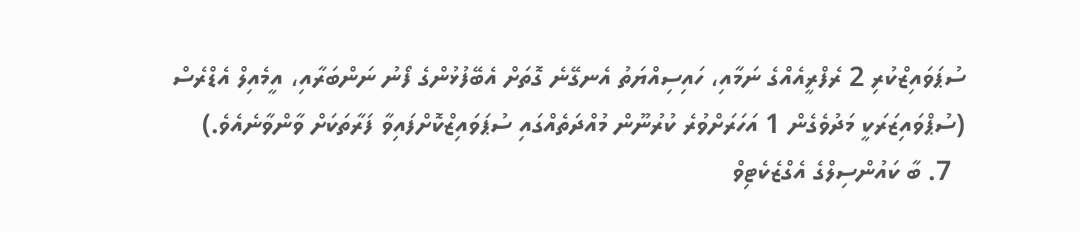ސުޕަވައިޒްކުރި 2 ރެފްރީއެއްގެ ނަމާއި، ހައިސިއްޔަތު އެނގޭނެ ގޮތަށް އެބޭފުޅުންގެ ފޯނު ނަންބަރާއި، އީމެއިލް އެޑްރެސް (ސުޕްވައިޒަރަކީ މަދުވެގެން 1 އަހަރަށްވުރެ ކުރުނޫން މުއްދަތެއްގައި ސުޕަވައިޒްކޮށްފައިވާ ފަރާތަކަށް ވާންވާނެއެވެ.)
  7. ބާ ކައުންސިލްގެ އެގްޒެކެޓިވް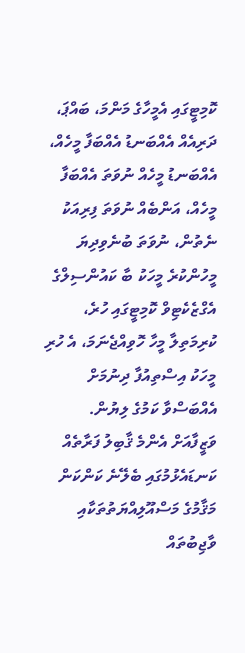ކޮމިޓީގައި އެމީހާގެ މަންމަ، ބައްޕަ، ދަރިއެއް އެއްބަނޑު އެއްބަފާ މީހެއް، އެއްބަނޑު މީހެއް ނުވަތަ އެއްބަފާ މީހެއް، އަންބެއް ނުވަތަ ފިރިއަކު ނެތުން، ނުވަތަ ބުނެވިދިޔަ މީހުންކުރެ މީހަކު ބާ ކައުންސިލްގެ އެގްޒެކެޓިވް ކޮމިޓީގައި ހުރެ، ކުރިމަތިލާ މީހާ ހޮވިއްޖެނަމަ، އެ ހުރި މީހަކު އިސްތިއުފާ ދިނުމަށް އެއްބަސްވާ ކަމުގެ ލިޔުން.
ވަޒީފާއަށް އެންމެ ޤާބިލު ފަރާތެއް ކަނޑައެޅުމުގައި ބެލޭނެ ކަންކަން
މަޤާމުގެ މަސްއޫލިއްޔަތުތަކާއި ވާޖިބުތައް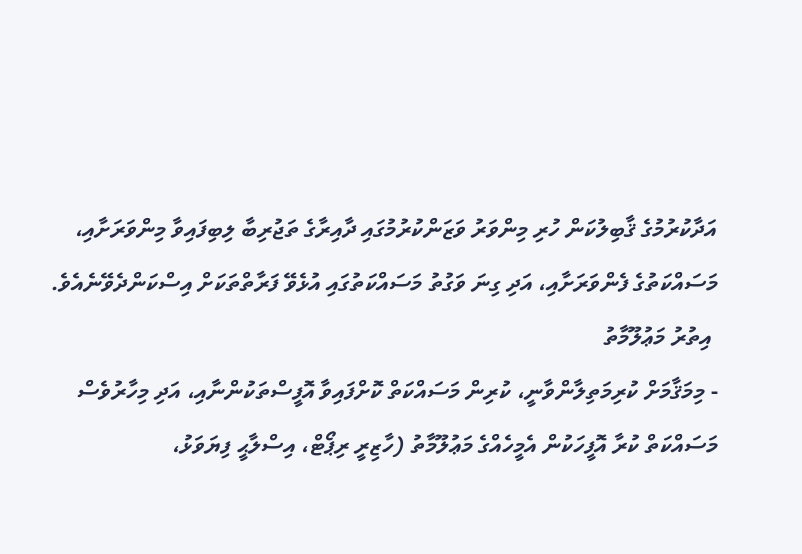އަދާކުރުމުގެ ޤާބިލުކަން ހުރި މިންވަރު ވަޒަންކުރުމުގައި ދާއިރާގެ ތަޖުރިބާ ލިބިފައިވާ މިންވަރަށާއި، މަސައްކަތުގެ ފެންވަރަށާއި، އަދި ގިނަ ވަގުތު މަސައްކަތުގައި އުޅެވޭ ފަރާތްތަކަށް އިސްކަންދެވޭނެއެވެ.
 އިތުރު މަޢުލޫމާތު
- މިމަޤާމަށް ކުރިމަތިލާންވާނީ، ކުރިން މަސައްކަތް ކޮށްފައިވާ އޮފީސްތަކުންނާއި، އަދި މިހާރުވެސް މަސައްކަތް ކުރާ އޮފީހަކުން އެމީހެއްގެ މަޢުލޫމާތު (ހާޒިރީ ރިޕޯޓް، އިސްލާޙީ ފިޔަވަޅު،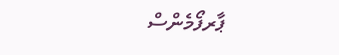ޕާރފޯމެންސް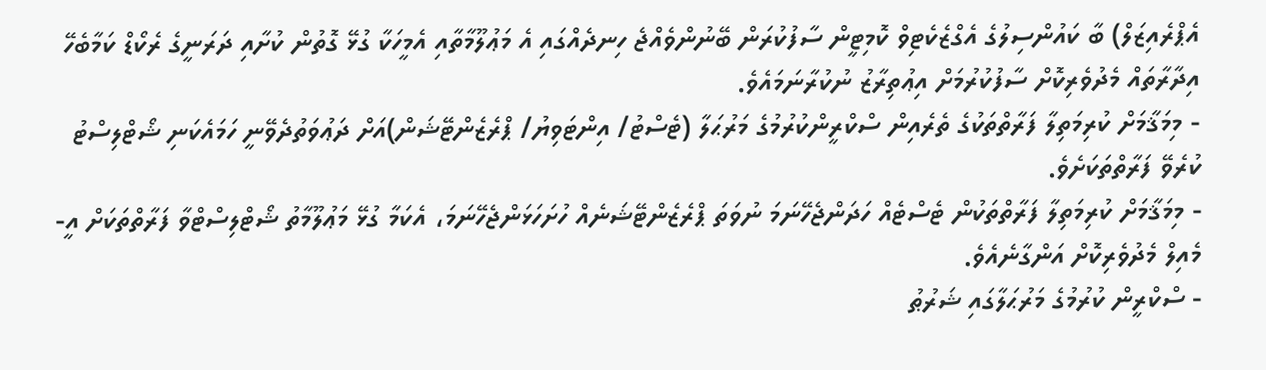އެޕްރެއިޒަލް) ބާ ކައުންސިލުގެ އެގްޒެކެޓިވް ކޮމިޓީން ސާފުކުރަން ބޭނުންވެއްޖެ ހިނދެއްގައި އެ މަޢުލޫމާތާއި އެމީހަކާ ގުޅޭ ގޮތުން ކުށާއި ދަރަނީގެ ރެކޯޑް ކަމާބެހޭ އިދާރާތައް މެދުވެރިކޮށް ސާފުކުރުމަށް އިޢުތިރާޒު ނުކުރާނަމައެވެ.
- މިމަޤާމަށް ކުރިމަތިލާ ފަރާތްތަކުގެ ތެރެއިން ސްކްރީންކުރުމުގެ މަރުޙަލާ (ޓެސްޓު/ އިންޓަވިޔު/ ޕްރެޒެންޓޭޝަން)އަށް ދަޢުވަތުދެވޭނީ ހަމައެކަނި ޝޯޓްލިސްޓު ކުރެވޭ ފަރާތްތަކަށެވެ.
- މިމަޤާމަށް ކުރިމަތިލާ ފަރާތްތަކުން ޓެސްޓެއް ހަދަންޖެހޭނަމަ ނުވަތަ ޕްރެޒެންޓޭޝަނެއް ހުށަހަޅަންޖެހޭނަމަ، އެކަމާ ގުޅޭ މަޢުލޫމާތު ޝޯޓްލިސްޓްވާ ފަރާތްތަކަށް އީ-މެއިލް މެދުވެރިކޮށް އަންގާނެއެވެ.
- ސްކްރީން ކުރުމުގެ މަރުޙަލާގައި ޝަރުޠު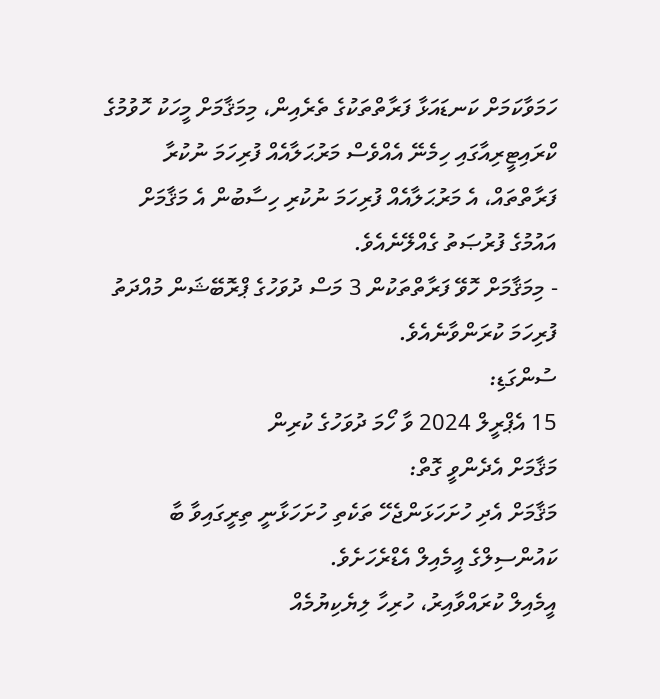ހަމަވާކަމަށް ކަނޑައަޅާ ފަރާތްތަކުގެ ތެރެއިން، މިމަޤާމަށް މީހަކު ހޮވުމުގެ ކްރައިޓީރިއާގައި ހިމެނޭ އެއްވެސް މަރުޙަލާއެއް ފުރިހަމަ ނުކުރާ ފަރާތްތައް، އެ މަރުޙަލާއެއް ފުރިހަމަ ނުކުރި ހިސާބުން އެ މަޤާމަށް އައުމުގެ ފުރުޞަތު ގެއްލޭނެއެވެ.
- މިމަޤާމަށް ހޮވޭ ފަރާތްތަކުން 3 މަސް ދުވަހުގެ ޕްރޮބޭޝަން މުއްދަތު ފުރިހަމަ ކުރަންވާނެއެވެ.
ސުންގަޑި:
15 އެޕްރީލް 2024 ވާ ހޯމަ ދުވަހުގެ ކުރިން
މަޤާމަށް އެދެންވީ ގޮތް:
މަޤާމަށް އެދި ހުށަހަޅަންޖެހޭ ތަކެތި ހުށަހަޅާނީ ތިރީގައިވާ ބާ ކައުންސިލްގެ އީމެއިލް އެޑްރެހަށެވެ.
އީމެއިލް ކުރައްވާއިރު، ހުރިހާ ލިޔެކިޔުމެއް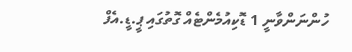ހުންނަންވާނީ 1 ޑޮކިއުމެންޓެއް ގޮތުގައި ޕީ.ޑީ.އެފް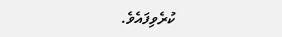ކުރެވިފައެވެ.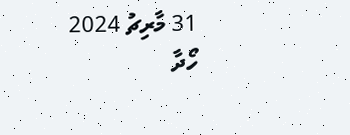31 މާރިޗު 2024
ހޯދާ